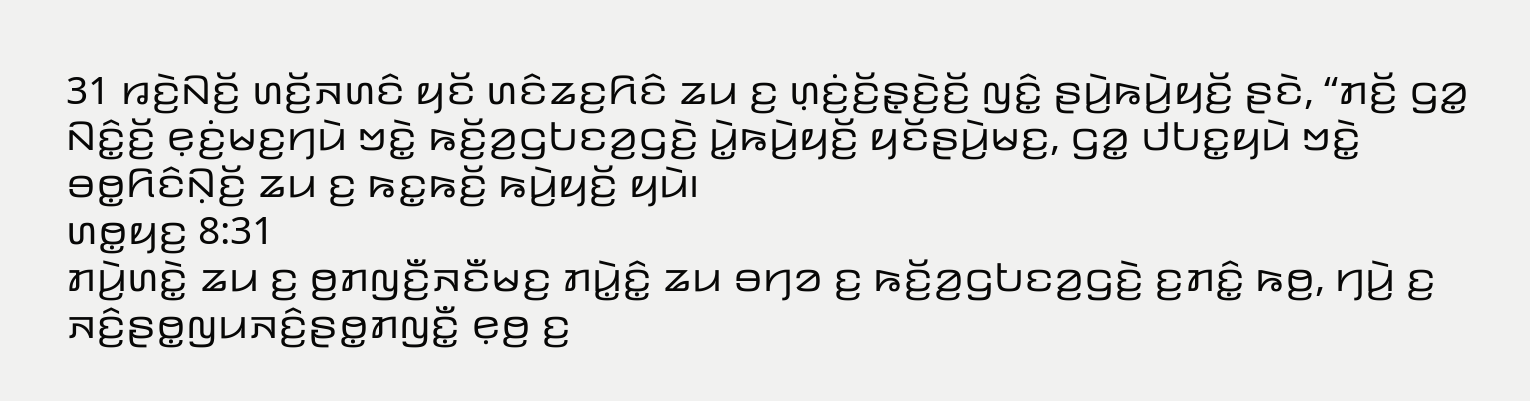31 ꤙꤢꤧ꤬ꤡꤢꤩ꤬ ꤛꤢꤩ꤬ꤏꤛꤢꤨ ꤟꤢꤩ ꤛꤢꤨꤘꤢ꤬ꤖꤢꤨ ꤘꤣ ꤢ꤬ ꤛ꤫ꤢꤦ꤬ꤢꤩ꤬ꤔ꤫ꤢꤧ꤬ꤢꤩ꤬ ꤜꤢꤨ꤭ ꤔꤣꤧ꤬ꤒꤣꤧ꤬ꤟꤢꤩ꤬ ꤔꤢꤧ, “ꤊꤢꤩ꤬ ꤞꤤ꤭ ꤡꤢꤨ꤭ꤢꤩ꤬ ꤕ꤫ꤢꤦ꤬ꤗꤢ꤬ꤚꤣꤧ ꤠꤢꤧ꤭ ꤒꤢꤩ꤬ꤤ꤬ꤞꤝꤢꤤ꤬ꤞꤢꤧ꤬ ꤣꤧ꤭ꤒꤣꤧ꤬ꤟꤢꤩ꤬ ꤟꤢꤩꤔꤣꤧ꤬ꤗꤢ꤬, ꤞꤤ꤭ ꤓꤝꤢ꤭ꤟꤣꤧ ꤠꤢꤧ꤭ ꤋꤥ꤭ꤖꤢꤨꤡ꤫ꤢꤩ꤬ ꤘꤣ ꤢ꤬ ꤒꤢ꤭ꤒꤢꤩ꤬ ꤒꤣꤧ꤬ꤟꤢꤩ꤬ ꤟꤣꤧ꤯
ꤛꤥ꤭ꤟꤢ꤬ 8:31
ꤊꤣꤧ꤬ꤛꤢꤧ꤭ ꤘꤣ ꤢ꤬ ꤥ꤬ꤊꤜꤢꤪ꤬ꤏꤢꤪꤗꤢ꤬ ꤊꤣꤧ꤭ꤢꤨ꤭ ꤘꤣ ꤋꤚꤤ ꤢ꤬ ꤒꤢꤩ꤬ꤤ꤬ꤞꤝꤢꤤ꤬ꤞꤢꤧ꤬ ꤢ꤬ꤊꤢꤨ꤭ ꤒꤥ꤬, ꤚꤣꤧ꤬ ꤢ꤬ ꤏꤢꤨ꤬ꤔꤥ꤭ꤜꤣꤏꤢꤨ꤬ꤔꤥ꤭ꤊꤜꤢꤪ꤭ ꤕ꤫ꤥ꤬ ꤢ꤬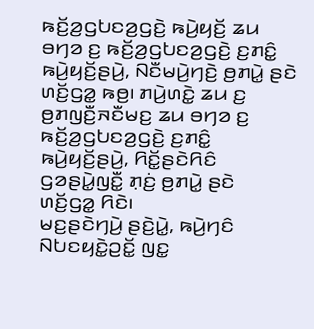ꤒꤢꤩ꤬ꤤ꤬ꤞꤝꤢꤤ꤬ꤞꤢꤧ꤬ ꤒꤣꤧ꤬ꤟꤢꤩ꤬ ꤘꤣ ꤋꤚꤤ ꤢ꤬ ꤒꤢꤩ꤬ꤤ꤬ꤞꤝꤢꤤ꤬ꤞꤢꤧ꤬ ꤢ꤬ꤊꤢꤨ꤭ ꤒꤣꤧ꤬ꤟꤢꤩ꤬ꤔꤣꤧ꤬, ꤡꤢꤪꤗꤣꤧ꤬ꤚꤢꤧ꤬ ꤥ꤬ꤊꤣꤧ꤭ ꤔꤢꤧ ꤛꤢꤩ꤬ꤞꤤ꤭ ꤒꤥ꤬꤯ ꤊꤣꤧ꤬ꤛꤢꤧ꤭ ꤘꤣ ꤢ꤬ ꤥ꤬ꤊꤜꤢꤪ꤬ꤏꤢꤪꤗꤢ꤬ ꤘꤣ ꤋꤚꤤ ꤢ꤬ ꤒꤢꤩ꤬ꤤ꤬ꤞꤝꤢꤤ꤬ꤞꤢꤧ꤬ ꤢ꤬ꤊꤢꤨ꤭ ꤒꤣꤧ꤬ꤟꤢꤩ꤬ꤔꤣꤧ꤬, ꤖꤢꤩ꤭ꤔꤢꤧꤖꤢꤨ ꤞꤤꤔꤣꤧ꤭ꤜꤢꤪ꤭ ꤊ꤫ꤢꤦ꤬ ꤥ꤬ꤊꤣꤧ꤭ ꤔꤢꤧ ꤛꤢꤩ꤬ꤞꤤ꤭ ꤖꤢꤧ꤯
ꤗꤢ꤬ꤔꤢꤧꤚꤣꤧ꤬ ꤔꤢꤧ꤬ꤣꤧ꤭, ꤒꤣꤧ꤬ꤚꤢꤨ ꤡꤝꤢꤟꤢꤧ꤭ꤑꤢꤩ꤭ ꤜꤢ꤭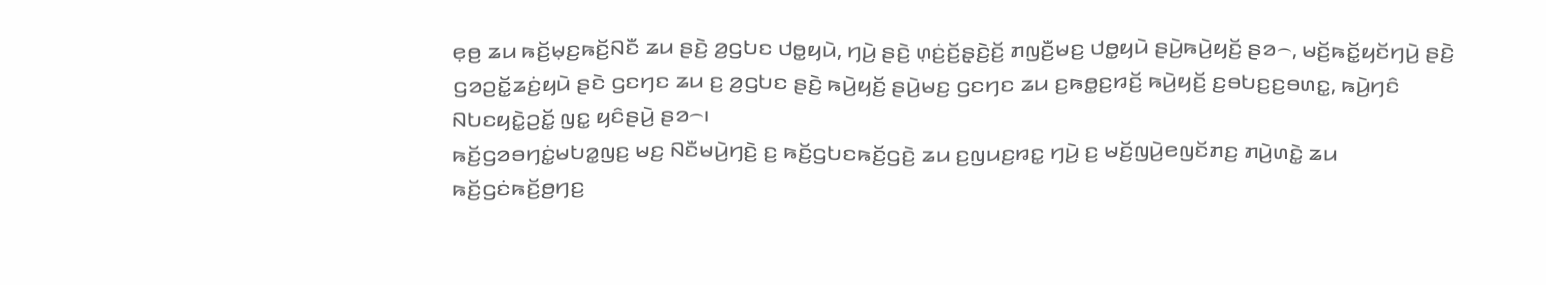ꤕ꤫ꤥ꤬ ꤘꤣ ꤒꤢꤩ꤬ꤗ꤫ꤢ꤬ꤒꤢꤩ꤬ꤡꤢꤪ ꤘꤣ ꤔꤢꤧ꤬ ꤤ꤬ꤞꤝꤢ ꤓꤥ꤭ꤟꤣꤧ, ꤚꤣꤧ꤬ ꤔꤢꤧ꤬ ꤛ꤫ꤢꤦ꤬ꤢꤩ꤬ꤔ꤫ꤢꤧ꤬ꤢꤩ꤬ ꤊꤜꤢꤪ꤬ꤗꤢ꤬ ꤓꤥ꤭ꤟꤣꤧ ꤔꤣꤧ꤬ꤒꤣꤧ꤬ꤟꤢꤩ꤬ ꤔꤤ꤮, ꤗꤢꤩ꤬ꤒꤢꤩ꤭ꤟꤢꤩꤚꤣꤧ꤬ ꤔꤢꤧ꤬ ꤞꤤꤑꤢꤩ꤭ꤘꤢꤦ꤬ꤟꤣꤧ ꤔꤢꤧ ꤞꤢꤚꤢ ꤘꤣ ꤢ꤬ ꤤ꤬ꤞꤝꤢ ꤔꤢꤧ꤬ ꤒꤣꤧ꤬ꤟꤢꤩ꤬ ꤔꤣꤧ꤬ꤗꤢ꤬ ꤞꤢꤚꤢ ꤘꤣ ꤢ꤬ꤒꤥ꤭ꤢ꤬ꤙꤢꤩ꤬ ꤒꤣꤧ꤬ꤟꤢꤩ꤬ ꤢ꤬ꤋꤝꤢ꤬ꤢ꤬ꤋꤛꤢ꤭, ꤒꤣꤧ꤬ꤚꤢꤨ ꤡꤝꤢꤟꤢꤧ꤭ꤑꤢꤩ꤭ ꤜꤢ꤭ ꤟꤢꤨꤔꤣꤧ꤬ ꤔꤤ꤮꤯
ꤒꤢꤩ꤬ꤞꤤꤋꤚꤢꤦ꤭ꤗꤝꤤ꤭ꤜꤢ꤬ ꤗꤢ꤬ ꤡꤢꤪꤗꤣꤧ꤬ꤚꤢꤧ꤬ ꤢ꤬ ꤒꤢꤩ꤬ꤞꤝꤢꤒꤢꤩ꤬ꤞꤢꤧ꤬ ꤘꤣ ꤢ꤬ꤜꤣꤢ꤬ꤙꤢ꤭ ꤚꤣꤧ꤬ ꤢ꤬ ꤗꤢꤩ꤬ꤜꤣꤧ꤬ꤕꤜꤢꤩꤊꤢ꤬ ꤊꤣꤧ꤬ꤛꤢꤧ꤭ ꤘꤣ ꤒꤢꤩ꤬ꤞꤢꤦꤒꤢꤩ꤬ꤥ꤬ꤚꤢ꤬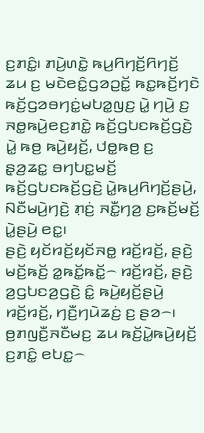ꤢ꤬ꤊꤢꤨ꤭꤯ ꤊꤣꤧ꤬ꤛꤢꤧ꤭ ꤒꤣ꤬ꤖꤚꤢꤩ꤬ꤖꤚꤢꤩ꤬ ꤘꤣ ꤢ꤬ ꤗꤢꤧꤕꤢꤨ꤭ꤞꤤꤑꤢꤩ꤭ ꤒꤢ꤭ꤒꤢꤩ꤬ꤚꤢꤧ ꤒꤢꤩ꤬ꤞꤤꤋꤚꤢꤦ꤭ꤗꤝꤤ꤭ꤜꤢ꤬ ꤣꤧ꤭ ꤚꤣꤧ꤬ ꤢ꤬ ꤏꤥ꤭ꤒꤣꤧ꤬ꤕꤢ꤬ꤊꤢꤧ꤭ ꤒꤢꤩ꤬ꤞꤝꤢꤒꤢꤩ꤬ꤞꤢꤧ꤬ ꤣꤧ꤭ ꤒꤥ꤬ ꤒꤣꤧ꤬ꤟꤢꤩ꤬, ꤓꤥ꤭ꤒꤥ꤬ ꤢ꤬ ꤔ꤫ꤤ꤬ꤘꤢ꤭ ꤋꤚꤝꤢ꤭ꤗꤢꤩ꤬ ꤒꤢꤩ꤬ꤞꤝꤢꤒꤢꤩ꤬ꤞꤢꤧ꤬ ꤣꤧ꤭ꤒꤣ꤬ꤖꤚꤢꤩ꤬ꤔꤣꤧ꤬, ꤡꤢꤪꤗꤣꤧ꤬ꤚꤢꤧ꤬ ꤊ꤫ꤢꤦ꤬ ꤏꤢꤪ꤭ꤚꤤ꤬ ꤢ꤬ꤒꤢꤩ꤬ꤗꤢꤩ꤬ ꤣꤧ꤭ꤔꤣꤧ꤬ ꤕꤢ꤭꤯
ꤔꤢꤧ꤬ ꤟꤢꤩꤙꤢꤩ꤬ꤟꤢꤩꤏꤥ꤭ ꤙꤢꤩ꤬ꤙꤢꤩ꤬, ꤔꤢꤧ꤬ ꤗꤢꤩ꤬ꤒꤢꤩ꤬ ꤤ꤭ꤒꤢꤩ꤭ꤒꤢꤩ꤭꤮ ꤙꤢꤩ꤬ꤙꤢꤩ꤬, ꤔꤢꤧ꤬ ꤤ꤬ꤞꤝꤢꤤ꤬ꤞꤢꤧ꤬ ꤢꤨ꤭ ꤒꤣꤧ꤬ꤟꤢꤩ꤬ꤔꤣꤧ꤬ ꤙꤢꤩ꤬ꤙꤢꤩ꤬, ꤚꤢꤪ꤬ꤚꤣꤧꤘꤢꤦ꤬ ꤢ꤬ ꤔꤤ꤮꤯ ꤥ꤬ꤊꤜꤢꤪ꤬ꤏꤢꤪꤗꤢ꤬ ꤘꤣ ꤒꤢꤩ꤬ꤣꤧ꤭ꤒꤣꤧ꤬ꤟꤢꤩ꤬ ꤢ꤬ꤊꤢꤨ꤭ ꤕꤝꤢ꤭꤮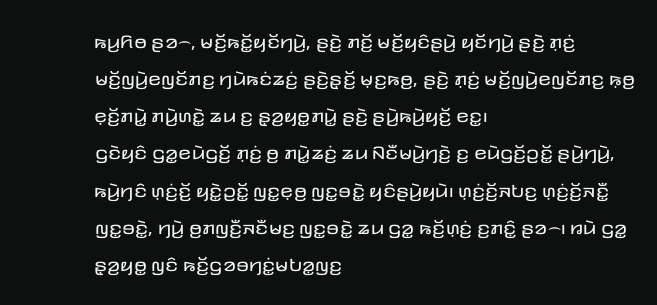ꤒꤣ꤬ꤖꤥ ꤔꤤ꤮, ꤗꤢꤩ꤬ꤒꤢꤩ꤭ꤟꤢꤩꤚꤣꤧ꤬, ꤔꤢꤧ꤬ ꤊꤢꤩ꤬ ꤗꤢꤩ꤬ꤟꤢꤨꤔꤣꤧ꤬ ꤟꤢꤩꤚꤣꤧ꤬ ꤔꤢꤧ꤬ ꤊ꤫ꤢꤦ꤬ ꤗꤢꤩ꤬ꤜꤣꤧ꤬ꤕꤜꤢꤩꤊꤢ꤬ ꤚꤣꤧꤒꤢꤦꤘꤢꤦ꤬ ꤔꤢꤧ꤬ꤔ꤫ꤢꤩ꤬ ꤗ꤫ꤢ꤬ꤒꤥ꤬, ꤔꤢꤧ꤬ ꤊ꤫ꤢꤦ꤬ ꤗꤢꤩ꤬ꤜꤣꤧ꤬ꤕꤜꤢꤩꤊꤢ꤬ ꤒ꤫ꤥ꤬ ꤕ꤫ꤢꤩ꤬ꤊꤣꤧ꤭ ꤊꤣꤧ꤬ꤛꤢꤧ꤭ ꤘꤣ ꤢ꤬ ꤔ꤫ꤤ꤬ꤟꤥ꤭ꤊꤣꤧ꤭ ꤔꤢꤧ꤬ ꤔꤣꤧ꤬ꤒꤣꤧ꤬ꤟꤢꤩ꤬ ꤕꤢ꤭꤯
ꤞꤢꤧꤟꤢꤨ ꤞꤤ꤭ꤕꤣꤧꤞꤢꤩ꤬ ꤊ꤫ꤢꤦ꤬ ꤥ꤬ ꤊꤣꤧ꤭ꤘꤢꤦ꤬ ꤘꤣ ꤡꤢꤪꤗꤣꤧ꤬ꤚꤢꤧ꤬ ꤢ꤬ ꤕꤣꤧꤞꤢꤩ꤬ꤑꤢꤩ꤭ ꤔꤣꤧ꤬ꤚꤣꤧ꤬, ꤒꤣꤧ꤬ꤚꤢꤨ ꤛ꤫ꤢꤦ꤬ꤢꤩ꤬ ꤟꤢꤧ꤭ꤑꤢꤩ꤭ ꤜꤢ꤭ꤕ꤫ꤥ꤬ ꤜꤢ꤭ꤋꤢꤧ꤭ ꤟꤢꤨꤔꤣꤧ꤬ꤟꤣꤧ꤯ ꤛ꤫ꤢꤦ꤬ꤢꤩ꤬ꤏꤝꤢ꤬ ꤛ꤫ꤢꤦ꤬ꤢꤩ꤬ꤏꤢꤪ꤭ ꤜꤢ꤭ꤋꤢꤧ꤭, ꤚꤣꤧ꤬ ꤥ꤬ꤊꤜꤢꤪ꤬ꤏꤢꤪꤗꤢ꤬ ꤜꤢ꤭ꤋꤢꤧ꤭ ꤘꤣ ꤞꤤ꤭ ꤒꤢꤩ꤬ꤛ꤫ꤢꤦ꤬ ꤢ꤬ꤊꤢꤨ꤭ ꤔꤤ꤮꤯ ꤙꤣꤧ ꤞꤤ꤭ ꤔ꤫ꤤ꤬ꤟꤥ꤭ ꤜꤢꤨ ꤒꤢꤩ꤬ꤞꤤꤋꤚꤢꤦ꤭ꤗꤝꤤ꤭ꤜꤢ꤬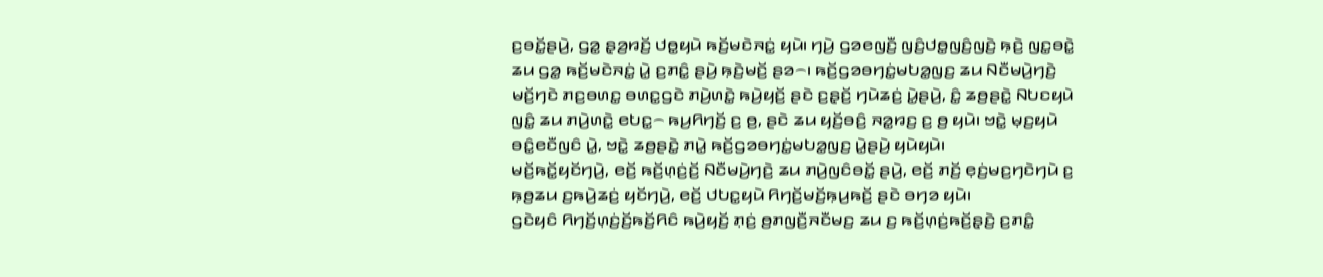ꤢ꤬ꤋꤢꤩ꤭ꤔꤣꤧ꤬, ꤞꤤ꤭ ꤔ꤫ꤤ꤬ꤙꤢꤩ꤬ ꤓꤥ꤭ꤟꤣꤧ ꤒꤢꤩ꤬ꤗꤢꤧꤏꤢꤦ꤭ ꤟꤣꤧ꤯ ꤚꤣꤧ꤬ ꤞꤤꤕꤜꤢꤪ꤬ ꤜꤢꤨ꤬ꤓꤥ꤭ꤜꤢꤨ꤬ꤜꤢꤧ꤬ ꤒ꤫ꤢꤧ꤬ ꤜꤢ꤭ꤋꤢꤧ꤭ ꤘꤣ ꤞꤤ꤭ ꤒꤢꤩ꤬ꤗꤢꤧꤏꤢꤦ꤭ ꤣꤧ꤭ ꤢ꤬ꤊꤢꤨ꤭ ꤔꤣꤧ꤬ ꤒ꤫ꤢꤧ꤬ꤗꤢꤩ꤬ ꤔꤤ꤮꤯ ꤒꤢꤩ꤬ꤞꤤꤋꤚꤢꤦ꤭ꤗꤝꤤ꤭ꤜꤢ꤬ ꤘꤣ ꤡꤢꤪꤗꤣꤧ꤬ꤚꤢꤧ꤬ ꤗꤢꤩ꤬ꤚꤢꤧ ꤊꤢ꤬ꤋꤛꤢ꤭ ꤋꤛꤢ꤭ꤞꤢꤧ ꤊꤣꤧ꤬ꤛꤢꤧ꤭ ꤒꤣꤧ꤬ꤟꤢꤩ꤬ ꤔꤢꤧ ꤢ꤬ꤔ꤫ꤢꤩ꤬ ꤚꤣꤧꤘꤢꤦ꤬ ꤣꤧ꤭ꤔꤣꤧ꤬, ꤢꤨ꤭ ꤘꤥ꤬ꤔꤢꤧ꤭ ꤡꤝꤢꤟꤣꤧ ꤜꤢꤨ꤭ ꤘꤣ ꤊꤣꤧ꤬ꤛꤢꤧ꤭ ꤕꤝꤢ꤭꤮ ꤒꤣ꤬ꤖꤚꤢꤩ꤬ ꤢ꤬ ꤥ꤬, ꤔꤢꤧ ꤘꤣ ꤟꤢꤩ꤬ꤋꤢꤨ꤬ ꤏꤤ꤭ꤙꤢ꤬ ꤢ꤬ ꤥ꤬ ꤟꤣꤧ꤯ ꤠꤢꤧ꤭ ꤗ꤫ꤢ꤬ꤟꤣꤧ ꤋꤢꤨ꤭ꤕꤢꤪꤜꤢꤨ ꤣꤧ꤭, ꤠꤢꤧ꤭ ꤘꤥ꤬ꤔꤢꤧ꤭ ꤊꤣꤧ꤭ ꤒꤢꤩ꤬ꤞꤤꤋꤚꤢꤦ꤭ꤗꤝꤤ꤭ꤜꤢ꤬ ꤣꤧ꤭ꤔꤣꤧ꤬ ꤟꤣꤧꤟꤣꤧ꤯
ꤗꤢꤩ꤬ꤒꤢꤩ꤭ꤟꤢꤩꤚꤣꤧ꤬, ꤕꤢꤩ꤬ ꤒꤢꤩ꤬ꤛ꤫ꤢꤦ꤬ꤢꤩ꤬ ꤡꤢꤪꤗꤣꤧ꤬ꤚꤢꤧ꤬ ꤘꤣ ꤊꤣꤧ꤬ꤜꤢꤨꤋꤢꤩ꤭ ꤔꤣꤧ꤬, ꤕꤢꤩ꤬ ꤊꤢꤩ꤬ ꤕ꤫ꤢꤦ꤬ꤗꤢ꤬ꤚꤢꤧꤚꤣꤧ ꤢ꤬ ꤒ꤫ꤥ꤬ꤘꤣ ꤢ꤬ꤒꤣꤧ꤬ꤘꤢꤦ꤬ ꤟꤢꤩꤚꤣꤧ꤬, ꤕꤢꤩ꤬ ꤓꤝꤢ꤭ꤟꤣꤧ ꤖꤚꤢꤩ꤬ꤗꤢꤩ꤬ꤒ꤫ꤣ꤬ꤒꤢꤩ꤬ ꤔꤢꤧ ꤋꤚꤤ ꤟꤣꤧ꤯
ꤞꤢꤧꤟꤢꤨ ꤖꤚꤢꤩ꤬ꤛ꤫ꤢꤦ꤬ꤢꤩ꤬ꤒꤢꤩ꤬ꤖꤢꤨ ꤒꤣꤧ꤬ꤟꤢꤩ꤬ ꤊ꤫ꤢꤦ꤬ ꤥ꤬ꤊꤜꤢꤪ꤬ꤏꤢꤪꤗꤢ꤬ ꤘꤣ ꤢ꤬ ꤒꤢꤩ꤬ꤛ꤫ꤢꤦ꤬ꤒꤢꤩ꤬ꤔ꤫ꤢꤧ꤬ ꤢ꤬ꤊꤢꤨ꤭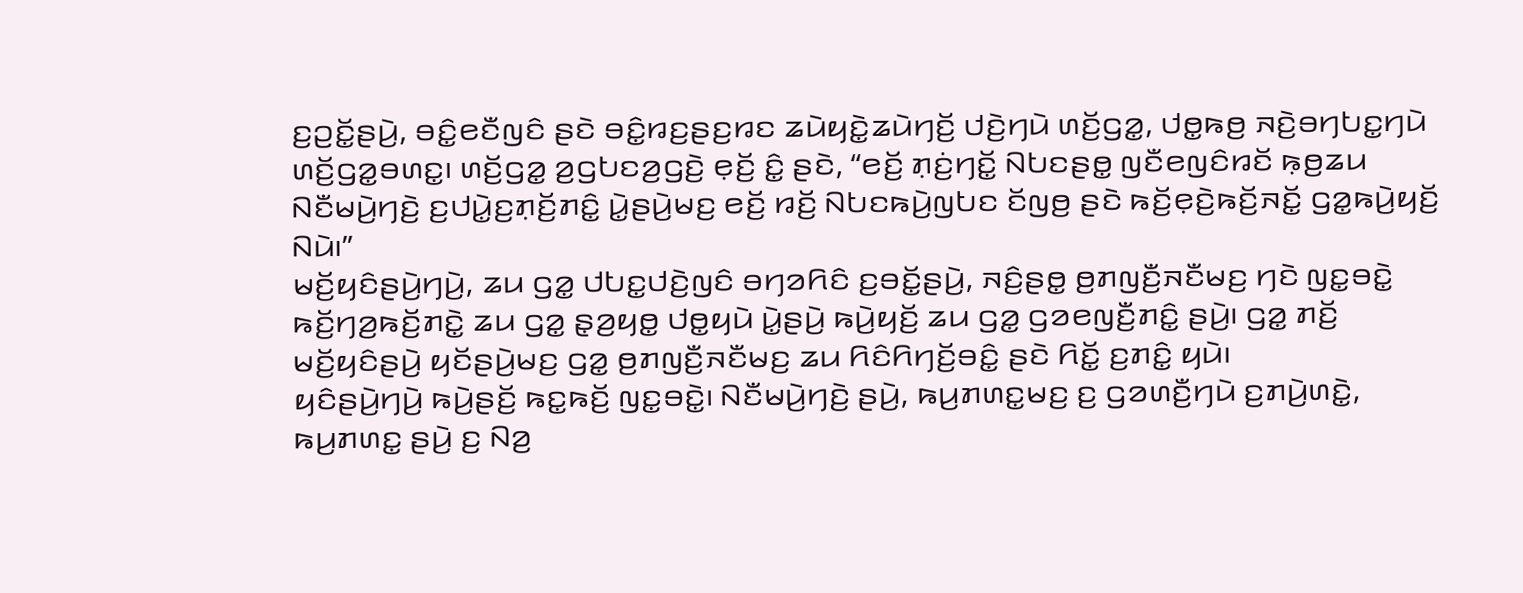ꤢ꤬ꤑꤢꤩ꤭ꤔꤣꤧ꤬, ꤋꤢꤨ꤭ꤕꤢꤪꤜꤢꤨ ꤔꤢꤧ ꤋꤢꤨ꤭ꤙꤢ꤬ꤔꤢ꤬ꤙꤢ ꤘꤣꤧꤟꤢꤧ꤭ꤘꤣꤧꤚꤢꤩ꤬ ꤓꤢꤧ꤬ꤚꤣꤧ ꤛꤢꤩ꤬ꤞꤤ꤭, ꤓꤥ꤭ꤒꤥ꤬ ꤏꤢꤧ꤬ꤋꤚꤝꤢ꤭ꤚꤣꤧ ꤛꤢꤩ꤬ꤞꤤ꤭ꤋꤛꤢ꤭꤯ ꤛꤢꤩ꤬ꤞꤤ꤭ ꤤ꤬ꤞꤝꤢꤤ꤬ꤞꤢꤧ꤬ ꤕ꤫ꤢꤩ꤬ ꤢꤨ꤭ ꤔꤢꤧ, “ꤕꤢꤩ꤬ ꤊ꤫ꤢꤦ꤬ꤚꤢꤩ꤭ ꤡꤝꤢꤔꤥ꤭ ꤜꤢꤪꤕꤜꤢꤨꤙꤢꤩ ꤒ꤫ꤥ꤬ꤘꤣ ꤡꤢꤪꤗꤣꤧ꤬ꤚꤢꤧ꤬ ꤢ꤬ꤓꤣꤧ꤭ꤢ꤬ꤊ꤫ꤢꤩ꤬ꤊꤢꤨ꤭ ꤣꤧ꤭ꤔꤣꤧ꤬ꤗꤢ꤬ ꤕꤢꤩ꤬ ꤙꤢꤩ꤬ ꤡꤝꤢꤒꤣꤧ꤬ꤜꤝꤢ ꤢꤩꤜꤥ꤬ ꤔꤢꤧ ꤒꤢꤩ꤬ꤕ꤫ꤢꤧ꤬ꤒꤢꤩ꤬ꤏꤢꤩ꤭ ꤞꤤ꤭ꤒꤣꤧ꤬ꤟꤢꤩ꤬ ꤡꤣꤧ꤯”
ꤗꤢꤩ꤬ꤟꤢꤨꤔꤣꤧ꤬ꤚꤣꤧ꤬, ꤘꤣ ꤞꤤ꤭ ꤓꤝꤢ꤭ꤓꤢꤧ꤬ꤜꤢꤨ ꤋꤚꤤꤖꤢꤨ ꤢ꤬ꤋꤢꤩ꤭ꤔꤣꤧ꤬, ꤏꤢꤨ꤬ꤔꤥ꤭ ꤥ꤬ꤊꤜꤢꤪ꤬ꤏꤢꤪꤗꤢ꤬ ꤚꤢꤧ ꤜꤢ꤭ꤋꤢꤧ꤭ ꤒꤢꤩ꤬ꤚꤤ꤬ꤒꤢꤩ꤬ꤊꤢꤧ꤭ ꤘꤣ ꤞꤤ꤭ ꤔ꤫ꤤ꤬ꤟꤥ꤭ ꤓꤥ꤭ꤟꤣꤧ ꤣꤧ꤭ꤔꤣꤧ꤬ ꤒꤣꤧ꤬ꤟꤢꤩ꤬ ꤘꤣ ꤞꤤ꤭ ꤞꤤꤕꤜꤢꤪ꤬ꤊꤢꤨ꤭ ꤔꤣꤧ꤬꤯ ꤞꤤ꤭ ꤊꤢꤩ꤬ ꤗꤢꤩ꤬ꤟꤢꤨꤔꤣꤧ꤬ ꤟꤢꤩꤔꤣꤧ꤬ꤗꤢ꤬ ꤞꤤ꤭ ꤥ꤬ꤊꤜꤢꤪ꤬ꤏꤢꤪꤗꤢ꤬ ꤘꤣ ꤖꤢꤨꤖꤚꤢꤩ꤬ꤋꤢꤨ꤭ ꤔꤢꤧ ꤖꤢꤩ꤭ ꤢ꤬ꤊꤢꤨ꤭ ꤟꤣꤧ꤯
ꤟꤢꤨꤔꤣꤧ꤬ꤚꤣꤧ꤬ ꤒꤣꤧ꤬ꤔꤢꤩ꤬ ꤒꤢ꤭ꤒꤢꤩ꤬ ꤜꤢ꤭ꤋꤢꤧ꤭꤯ ꤡꤢꤪꤗꤣꤧ꤬ꤚꤢꤧ꤬ ꤔꤣꤧ꤬, ꤒꤣ꤬ꤊꤛꤢ꤭ꤗꤢ꤬ ꤢ꤬ ꤞꤤꤛꤢꤪ꤬ꤚꤣꤧ ꤢ꤬ꤊꤣꤧ꤬ꤛꤢꤧ꤭, ꤒꤣ꤬ꤊꤛꤢ꤭ ꤔꤣꤧ꤬ ꤢ꤬ ꤡꤤ꤬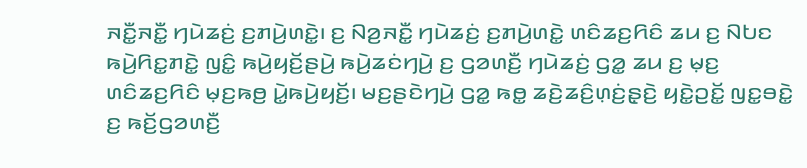ꤏꤢꤪ꤭ꤏꤢꤪ꤭ ꤚꤣꤧꤘꤢꤦ꤬ ꤢ꤬ꤊꤣꤧ꤬ꤛꤢꤧ꤭꤯ ꤢ꤬ ꤡꤤ꤬ꤏꤢꤪ꤭ ꤚꤣꤧꤘꤢꤦ꤬ ꤢ꤬ꤊꤣꤧ꤬ꤛꤢꤧ꤭ ꤛꤢꤨꤘꤢ꤬ꤖꤢꤨ ꤘꤣ ꤢ꤬ ꤡꤝꤢ ꤒꤣꤧ꤬ꤖꤢ꤭ꤊꤢꤧ꤭ ꤜꤢꤨ꤭ ꤒꤣꤧ꤬ꤟꤢꤩ꤬ꤔꤣꤧ꤬ ꤒꤣꤧ꤬ꤘꤢꤦꤚꤣꤧ꤬ ꤢ꤬ ꤞꤤꤛꤢꤪ꤬ ꤚꤣꤧꤘꤢꤦ꤬ ꤞꤤ꤭ ꤘꤣ ꤢ꤬ ꤗ꤫ꤢ꤬ ꤛꤢꤨꤘꤢ꤬ꤖꤢꤨ ꤗ꤫ꤢ꤬ꤒꤥ꤬ ꤣꤧ꤭ꤒꤣꤧ꤬ꤟꤢꤩ꤬꤯ ꤗꤢ꤬ꤔꤢꤧꤚꤣꤧ꤬ ꤞꤤ꤭ ꤒꤥ꤭ ꤘꤢꤧ꤬ꤘꤢꤨ꤬ꤛ꤫ꤢꤦ꤬ꤔ꤫ꤢꤧ꤬ ꤟꤢꤧ꤭ꤑꤢꤩ꤭ ꤜꤢ꤭ꤋꤢꤧ꤭ ꤢ꤬ ꤒꤢꤩ꤬ꤞꤤꤛꤢꤪ꤬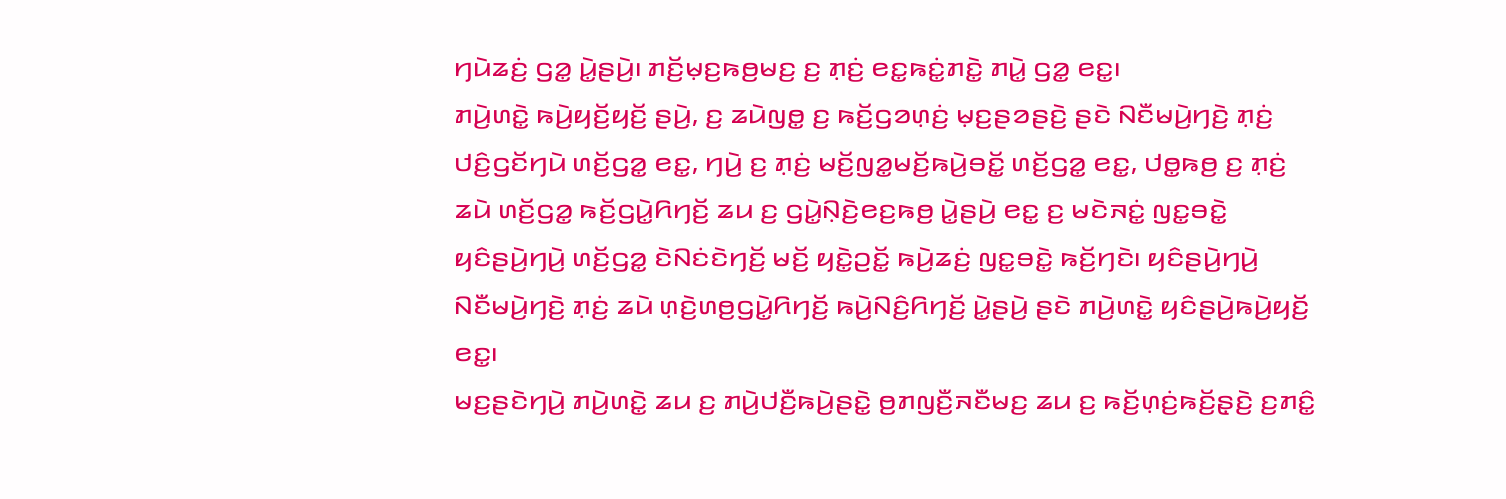ꤚꤣꤧꤘꤢꤦ꤬ ꤞꤤ꤭ ꤣꤧ꤭ꤔꤣꤧ꤬꤯ ꤊꤢꤩ꤬ꤗ꤫ꤢ꤬ꤒꤥ꤬ꤗꤢ꤬ ꤢ꤬ ꤊ꤫ꤢꤦ꤬ ꤕꤢ꤭ꤒꤢꤦ꤭ꤊꤢꤧ꤭ ꤊꤣꤧ꤭ ꤞꤤ꤭ ꤕꤢ꤭꤯
ꤊꤣꤧ꤬ꤛꤢꤧ꤭ ꤒꤣꤧ꤬ꤟꤢꤩ꤬ꤟꤢꤩ꤬ ꤔꤣꤧ꤬, ꤢ꤬ ꤘꤣꤧꤜꤥ꤭ ꤢ꤬ ꤒꤢꤩ꤬ꤞꤤꤛ꤫ꤢꤦ꤬ ꤗ꤫ꤢ꤬ꤔꤤꤔꤢꤧ꤬ ꤔꤢꤧ ꤡꤢꤪꤗꤣꤧ꤬ꤚꤢꤧ꤬ ꤊ꤫ꤢꤦ꤬ ꤓꤢꤨ꤬ꤞꤢꤩꤚꤣꤧ ꤛꤢꤩ꤬ꤞꤤ꤭ ꤕꤢ꤭, ꤚꤣꤧ꤬ ꤢ꤬ ꤊ꤫ꤢꤦ꤬ ꤗꤢꤩ꤬ꤜꤤ꤭ꤗꤢꤩ꤬ꤒꤣꤧ꤬ꤋꤢꤩ꤭ ꤛꤢꤩ꤬ꤞꤤ꤭ ꤕꤢ꤭, ꤓꤥ꤭ꤒꤥ꤬ ꤢ꤬ ꤊ꤫ꤢꤦ꤬ ꤘꤣꤧ ꤛꤢꤩ꤬ꤞꤤ꤭ ꤒꤢꤩ꤬ꤞꤣꤧ꤭ꤖꤚꤢꤩ꤬ ꤘꤣ ꤢ꤬ ꤞꤣꤧ꤭ꤡ꤫ꤢꤧ꤬ꤕꤢ꤬ꤒꤥ꤬ ꤣꤧ꤭ꤔꤣꤧ꤬ ꤕꤢ꤭ ꤢ꤬ ꤗꤢꤧꤏꤢꤦ꤭ ꤜꤢ꤭ꤋꤢꤧ꤭ ꤟꤢꤨꤔꤣꤧ꤬ꤚꤣꤧ꤬ ꤛꤢꤩ꤬ꤞꤤ꤭ ꤢꤧꤡꤢꤦꤢꤧꤚꤢꤩ꤬ ꤗꤢꤩ꤬ ꤟꤢꤧ꤭ꤑꤢꤩ꤭ ꤒꤣꤧ꤬ꤘꤢꤦ꤬ ꤜꤢ꤭ꤋꤢꤧ꤭ ꤒꤢꤩ꤬ꤚꤢꤧ꤯ ꤟꤢꤨꤔꤣꤧ꤬ꤚꤣꤧ꤬ ꤡꤢꤪꤗꤣꤧ꤬ꤚꤢꤧ꤬ ꤊ꤫ꤢꤦ꤬ ꤘꤣꤧ ꤛ꤫ꤢꤧ꤬ꤛꤥ꤬ꤞꤣꤧ꤭ꤖꤚꤢꤩ꤬ ꤒꤣꤧ꤬ꤡꤢꤨ꤬ꤖꤚꤢꤩ꤬ ꤣꤧ꤭ꤔꤣꤧ꤬ ꤔꤢꤧ ꤊꤣꤧ꤬ꤛꤢꤧ꤭ ꤟꤢꤨꤔꤣꤧ꤬ꤒꤣꤧ꤬ꤟꤢꤩ꤬ ꤕꤢ꤭꤯
ꤗꤢ꤬ꤔꤢꤧꤚꤣꤧ꤬ ꤊꤣꤧ꤬ꤛꤢꤧ꤭ ꤘꤣ ꤢ꤬ ꤊꤣꤧ꤬ꤓꤢꤪ꤬ꤒꤣꤧ꤬ꤔꤢꤧ꤭ ꤥ꤬ꤊꤜꤢꤪ꤬ꤏꤢꤪꤗꤢ꤬ ꤘꤣ ꤢ꤬ ꤒꤢꤩ꤬ꤛ꤫ꤢꤦ꤬ꤒꤢꤩ꤬ꤔ꤫ꤢꤧ꤬ ꤢ꤬ꤊꤢꤨ꤭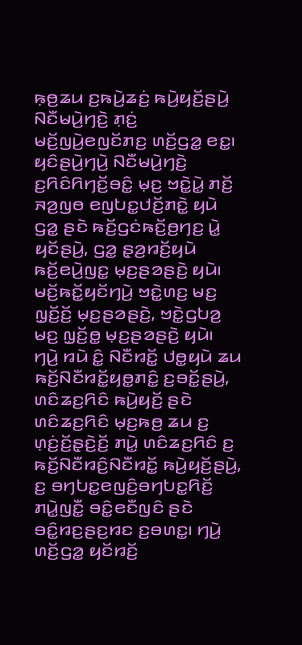ꤒ꤫ꤥ꤬ꤘꤣ ꤢ꤬ꤒꤣꤧ꤬ꤘꤢꤦ꤬ ꤒꤣꤧ꤬ꤟꤢꤩ꤬ꤔꤣꤧ꤬ ꤡꤢꤪꤗꤣꤧ꤬ꤚꤢꤧ꤬ ꤊ꤫ꤢꤦ꤬ ꤗꤢꤩ꤬ꤜꤣꤧ꤬ꤕꤜꤢꤩꤊꤢ꤬ ꤛꤢꤩ꤬ꤞꤤ꤭ ꤕꤢ꤭꤯
ꤟꤢꤨꤔꤣꤧ꤬ꤚꤣꤧ꤬ ꤡꤢꤪꤗꤣꤧ꤬ꤚꤢꤧ꤬ ꤢ꤬ꤖꤢꤨꤖꤚꤢꤩ꤬ꤋꤢꤨ꤭ ꤗ꤫ꤢ꤬ ꤠꤢꤧ꤭ꤣꤧ꤭ ꤊꤢꤩ꤬ ꤏꤤ꤬ꤜꤥ ꤕꤜꤝꤢ꤭ꤓꤢꤩ꤬ꤊꤢꤧ꤭ ꤟꤣꤧ ꤞꤤ꤭ ꤔꤢꤧ ꤒꤢꤩ꤬ꤞꤢꤦꤒꤢꤩ꤬ꤥ꤬ꤚꤢ꤬ ꤣꤧ꤭ ꤟꤢꤩꤔꤣꤧ꤬, ꤞꤤ꤭ ꤔ꤫ꤤ꤬ꤙꤢꤩ꤬ꤟꤣꤧ ꤒꤢꤩ꤬ꤕꤣꤧ꤬ꤜꤢ꤭ ꤗ꤫ꤢ꤬ꤔꤤꤔꤢꤧ꤬ ꤟꤣꤧ꤯
ꤗꤢꤩ꤬ꤒꤢꤩ꤭ꤟꤢꤩꤚꤣꤧ꤬ ꤠꤢꤧ꤭ꤛꤢ꤬ ꤗꤢ꤬ ꤜ꤫ꤢꤩ꤬ꤢꤩ꤬ ꤗ꤫ꤢ꤬ꤔꤤꤔꤢꤧ꤬, ꤠꤢꤧ꤭ꤞꤝꤤ꤬ ꤗꤢ꤬ ꤜ꤫ꤢꤩ꤬ꤥ꤭ ꤗ꤫ꤢ꤬ꤔꤤꤔꤢꤧ꤬ ꤟꤣꤧ꤯
ꤚꤣꤧ꤬ ꤙꤣꤧ ꤢꤨ꤭ ꤡꤢꤪꤙꤢꤩ꤭ ꤓꤥ꤭ꤟꤣꤧ ꤘꤣ ꤒꤢꤩ꤬ꤡꤢꤪꤙꤢꤩ꤭ꤟꤥ꤭ꤊꤢꤨ꤭ ꤢ꤬ꤋꤢꤩ꤭ꤔꤣꤧ꤬, ꤛꤢꤨꤘꤢ꤬ꤖꤢꤨ ꤒꤣꤧ꤬ꤟꤢꤩ꤬ ꤔꤢꤧ ꤛꤢꤨꤘꤢ꤬ꤖꤢꤨ ꤗ꤫ꤢ꤬ꤒꤥ꤬ ꤘꤣ ꤢ꤬ ꤛ꤫ꤢꤦ꤬ꤢꤩ꤬ꤔ꤫ꤢꤧ꤬ꤢꤩ꤬ ꤊꤣꤧ꤭ ꤛꤢꤨꤘꤢ꤬ꤖꤢꤨ ꤢ꤬ ꤒꤢꤩ꤬ꤡꤢꤪꤙꤢꤨ꤬ꤡꤢꤪꤙꤢꤩ꤭ ꤒꤣꤧ꤬ꤟꤢꤩ꤬ꤔꤣꤧ꤬, ꤢ꤬ ꤋꤚꤝꤢ꤭ꤕꤜꤢꤨ꤬ꤋꤚꤝꤢ꤭ꤖꤢꤩ꤬ ꤊꤣꤧ꤭ꤜꤢꤪ꤭ ꤋꤢꤨ꤭ꤕꤢꤪꤜꤢꤨ ꤔꤢꤧ ꤋꤢꤨ꤭ꤙꤢ꤬ꤔꤢ꤬ꤙꤢ ꤢ꤬ꤋꤛꤢ꤭꤯ ꤚꤣꤧ꤬ ꤛꤢꤩ꤬ꤞꤤ꤭ ꤟꤢꤩꤙꤢꤩ꤬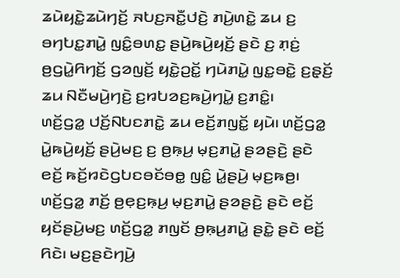ꤘꤣꤧꤟꤢꤧ꤭ꤘꤣꤧꤚꤢꤩ꤬ ꤏꤝꤢ꤬ꤏꤢꤪ꤭ꤓꤢꤧ꤬ ꤊꤣꤧ꤬ꤛꤢꤧ꤭ ꤘꤣ ꤢ꤬ ꤋꤚꤝꤢ꤭ꤊꤣꤧ꤭ ꤜꤢꤨ꤭ꤋꤛꤢ꤭ ꤔꤣꤧ꤬ꤒꤣꤧ꤬ꤟꤢꤩ꤬ ꤔꤢꤧ ꤢ꤬ ꤊ꤫ꤢꤦ꤬ ꤥ꤬ꤞꤣꤧ꤭ꤖꤚꤢꤩ꤬ ꤞꤤꤜꤢꤩ꤬ ꤟꤢꤧ꤭ꤑꤢꤩ꤭ ꤚꤣꤧꤊꤣꤧ꤭ ꤜꤢ꤭ꤋꤢꤧ꤭ ꤢ꤬ꤔ꤫ꤢꤩ꤬ ꤘꤣ ꤡꤢꤪꤗꤣꤧ꤬ꤚꤢꤧ꤬ ꤢ꤬ꤙꤝꤤꤢ꤬ꤒꤣꤧ꤬ꤚꤣꤧ꤭ ꤢ꤬ꤊꤢꤨ꤭꤯
ꤛꤢꤩ꤬ꤞꤤ꤭ ꤓꤢꤩ꤬ꤡꤝꤢꤊꤢꤧ꤭ ꤘꤣ ꤕꤢꤩ꤬ꤊꤜꤢꤩ꤭ ꤟꤣꤧ꤯ ꤛꤢꤩ꤬ꤞꤤ꤭ ꤣꤧ꤭ꤒꤣꤧ꤬ꤟꤢꤩ꤬ ꤔꤣꤧ꤬ꤗꤢ꤬ ꤢ꤬ ꤥ꤬ꤒ꤫ꤣ꤬ ꤗ꤫ꤢ꤬ꤊꤣꤧ꤭ ꤔꤤꤔꤢꤧ꤬ ꤔꤢꤧ ꤕꤢꤩ꤬ ꤒꤢꤩ꤬ꤙꤢꤧꤞꤝꤢꤋꤢꤩꤋꤥ꤭ ꤜꤢꤨ꤭ ꤣꤧ꤭ꤔꤣꤧ꤬ ꤗ꤫ꤢ꤬ꤒꤥ꤬꤯ ꤛꤢꤩ꤬ꤞꤤ꤭ ꤊꤢꤩ꤬ ꤥ꤬ꤕ꤫ꤢ꤬ꤒ꤫ꤣ꤬ ꤗ꤫ꤢ꤬ꤊꤣꤧ꤭ ꤔꤤꤔꤢꤧ꤬ ꤔꤢꤧ ꤕꤢꤩ꤬ ꤟꤢꤩꤔꤣꤧ꤬ꤗꤢ꤬ ꤛꤢꤩ꤬ꤞꤤ꤭ ꤊꤜꤢꤩ ꤥ꤬ꤒ꤫ꤣ꤬ꤊꤣꤧ꤭ ꤔꤢꤧ꤭ ꤔꤢꤧ ꤕꤢꤩ꤬ ꤖꤢꤧ꤯ ꤗꤢ꤬ꤔꤢꤧꤚꤣꤧ꤬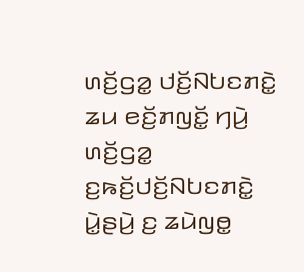ꤛꤢꤩ꤬ꤞꤤ꤭ ꤓꤢꤩ꤬ꤡꤝꤢꤊꤢꤧ꤭ ꤘꤣ ꤕꤢꤩ꤬ꤊꤜꤢꤩ꤭ ꤚꤣꤧ꤬ ꤛꤢꤩ꤬ꤞꤤ꤭ ꤢ꤬ꤒꤢꤩ꤬ꤓꤢꤩ꤬ꤡꤝꤢꤊꤢꤧ꤭ ꤣꤧ꤭ꤔꤣꤧ꤬ ꤢ꤬ ꤘꤣꤧꤜꤥ꤭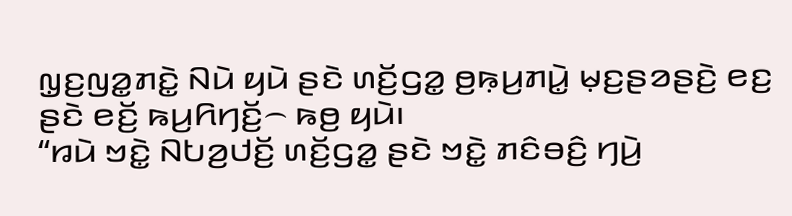ꤜ꤫ꤢ꤬ꤜꤤ꤭ꤊꤢꤧ꤭ ꤡꤣꤧ ꤟꤣꤧ ꤔꤢꤧ ꤛꤢꤩ꤬ꤞꤤ꤭ ꤥ꤬ꤒ꤫ꤣ꤬ꤊꤣꤧ꤭ ꤗ꤫ꤢ꤬ꤔꤤꤔꤢꤧ꤬ ꤕꤢ꤬ ꤔꤢꤧ ꤕꤢꤩ꤬ ꤒꤣ꤬ꤖꤚꤢꤩ꤬꤮ ꤒꤥ꤬ ꤟꤣꤧ꤯
“ꤙꤣꤧ ꤠꤢꤧ꤭ ꤡꤝꤤ꤬ꤓꤢꤩ꤬ ꤛꤢꤩ꤬ꤞꤤ꤭ ꤔꤢꤧ ꤠꤢꤧ꤭ ꤊꤢꤨꤋꤢꤨ꤬ ꤚꤣꤧ꤬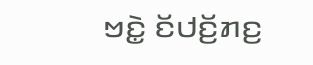ꤠꤢꤧ꤭ ꤢꤩꤓꤢꤩ꤬ꤊꤢ꤬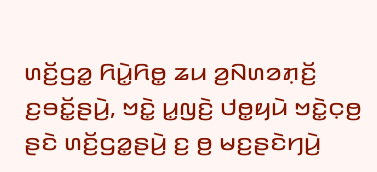ꤛꤢꤩ꤬ꤞꤤ꤭ ꤖꤣꤧ꤭ꤖꤥ꤭ ꤘꤣ ꤤ꤬ꤡꤛꤤꤊ꤫ꤢꤩ꤬ ꤢ꤬ꤋꤢꤩ꤭ꤔꤣꤧ꤬, ꤠꤢꤧ꤭ ꤣ꤭ꤜꤢꤧ꤬ ꤓꤥ꤭ꤟꤣꤧ ꤠꤢꤧ꤭ꤍ꤫ꤥ꤬ ꤔꤢꤧ ꤛꤢꤩ꤬ꤞꤤ꤭ꤔꤣꤧ꤬ ꤢ꤬ ꤥ꤬ ꤗꤢ꤬ꤔꤢꤧꤚꤣꤧ꤬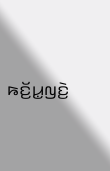ꤒꤢꤩ꤬ꤣ꤭ꤜꤢꤧ꤬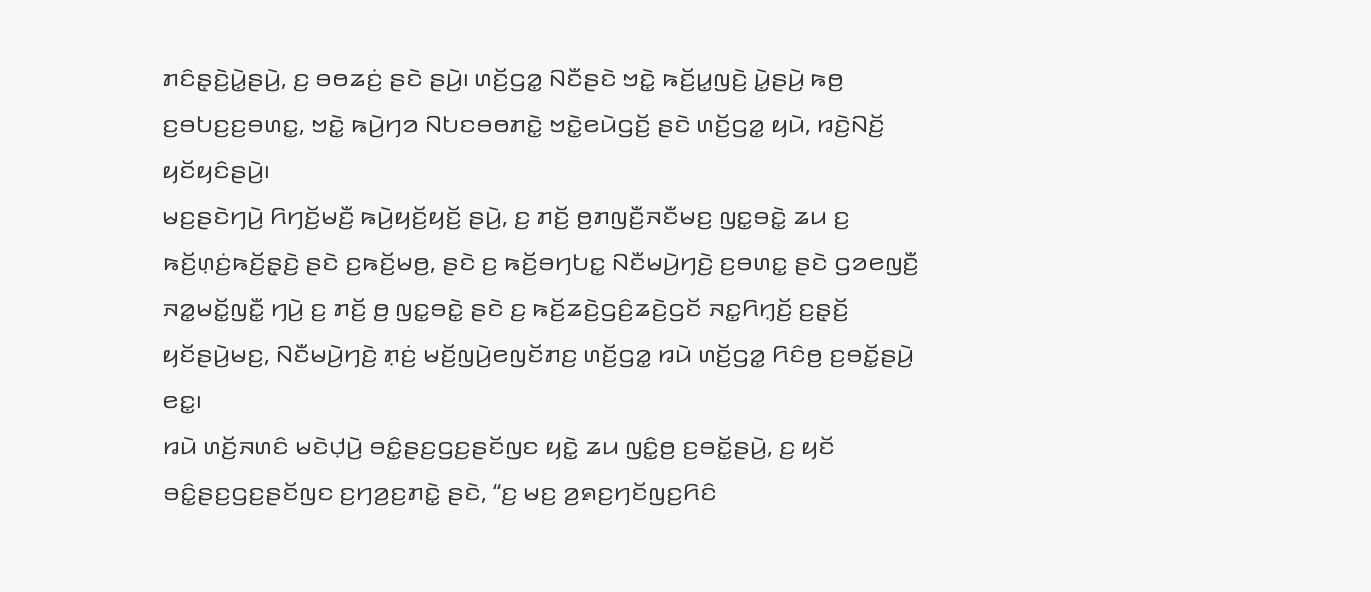ꤊꤢꤨꤔ꤫ꤢꤧ꤬ꤣꤧ꤭ꤔꤣꤧ꤬, ꤢ꤬ ꤋꤥꤘꤢꤦ꤬ ꤔꤢꤧ ꤔꤣꤧ꤬꤯ ꤛꤢꤩ꤬ꤞꤤ꤭ ꤡꤢꤪꤔꤢꤧ ꤠꤢꤧ꤭ ꤒꤢꤩ꤬ꤣ꤭ꤜꤢꤧ꤬ ꤣꤧ꤭ꤔꤣꤧ꤬ ꤒꤥ꤬ ꤢ꤬ꤋꤝꤢ꤬ꤢ꤬ꤋꤛꤢ꤭, ꤠꤢꤧ꤭ ꤒꤣꤧ꤬ꤚꤤ ꤡꤝꤢꤋꤥꤊꤢꤧ꤭ ꤠꤢꤧ꤭ꤕꤣꤧꤞꤢꤩ꤬ ꤔꤢꤧ ꤛꤢꤩ꤬ꤞꤤ꤭ ꤟꤣꤧ, ꤙꤢꤧ꤬ꤡꤢꤩ꤬ ꤟꤢꤩꤟꤢꤨꤔꤣꤧ꤬꤯
ꤗꤢ꤬ꤔꤢꤧꤚꤣꤧ꤬ ꤖꤚꤢꤩ꤬ꤗꤢꤪ꤬ ꤒꤣꤧ꤬ꤟꤢꤩ꤬ꤟꤢꤩ꤬ ꤔꤣꤧ꤬, ꤢ꤬ ꤊꤢꤩ꤬ ꤥ꤬ꤊꤜꤢꤪ꤬ꤏꤢꤪꤗꤢ꤬ ꤜꤢ꤭ꤋꤢꤧ꤭ ꤘꤣ ꤢ꤬ ꤒꤢꤩ꤬ꤛ꤫ꤢꤦ꤬ꤒꤢꤩ꤬ꤔ꤫ꤢꤧ꤬ ꤔꤢꤧ ꤢ꤬ꤒꤢꤩ꤬ꤗꤥ꤬, ꤔꤢꤧ ꤢ꤬ ꤒꤢꤩ꤬ꤋꤚꤝꤢ꤭ ꤡꤢꤪꤗꤣꤧ꤬ꤚꤢꤧ꤬ ꤢ꤬ꤋꤛꤢ꤭ ꤔꤢꤧ ꤞꤤꤕꤜꤢꤪ꤬ ꤏꤤ꤭ꤗꤢꤩ꤭ꤜꤢꤪ꤭ ꤚꤣꤧ꤬ ꤢ꤬ ꤊꤢꤩ꤬ ꤥ꤬ ꤜꤢ꤭ꤋꤢꤧ꤭ ꤔꤢꤧ ꤢ꤬ ꤒꤢꤩ꤬ꤘꤢꤧ꤬ꤞꤢꤨ꤬ꤘꤢꤧ꤬ꤞꤢꤩ ꤏꤢ꤭ꤖꤚ꤫ꤢꤩ꤬ ꤢ꤬ꤔ꤫ꤢꤩ꤬ ꤟꤢꤩꤔꤣꤧ꤬ꤗꤢ꤬, ꤡꤢꤪꤗꤣꤧ꤬ꤚꤢꤧ꤬ ꤊ꤫ꤢꤦ꤬ ꤗꤢꤩ꤬ꤜꤣꤧ꤬ꤕꤜꤢꤩꤊꤢ꤬ ꤛꤢꤩ꤬ꤞꤤ꤭ ꤙꤣꤧ ꤛꤢꤩ꤬ꤞꤤ꤭ ꤖꤢꤨꤥ꤬ ꤢ꤬ꤋꤢꤩ꤭ꤔꤣꤧ꤬ ꤕꤢ꤭꤯
ꤙꤣꤧ ꤛꤢꤩ꤬ꤏꤛꤢꤨ ꤗꤢꤧꤓ꤫ꤣꤧ꤬ ꤋꤢꤨ꤭ꤔꤢ꤬ꤞꤢ꤬ꤔꤢꤩꤜꤢ ꤟꤢꤧ꤭ ꤘꤣ ꤜꤢꤨ꤭ꤥ꤬ ꤢ꤬ꤋꤢꤩ꤭ꤔꤣꤧ꤬, ꤢ꤬ ꤟꤢꤩ ꤋꤢꤨ꤭ꤔꤢ꤬ꤞꤢ꤬ꤔꤢꤩꤜꤢ ꤢ꤬ꤚꤤ꤬ꤢ꤬ꤊꤢꤧ꤭ ꤔꤢꤧ, “ꤢ꤬ ꤗꤢ꤬ ꤤ꤬ꤎꤢ꤬ꤚꤢꤩꤜꤢ꤬ꤖꤢꤨ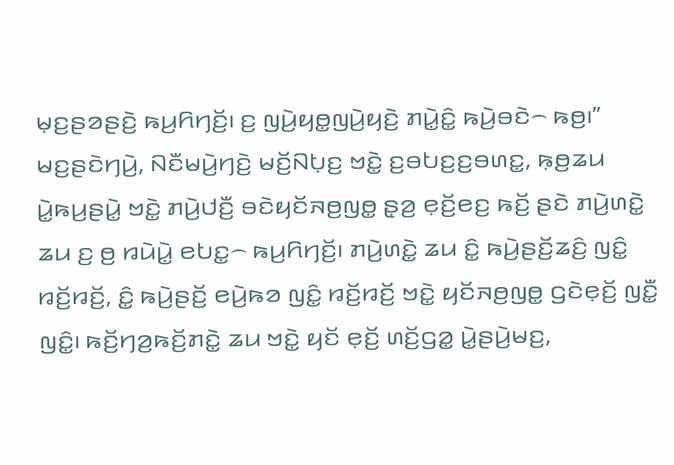ꤗ꤫ꤢ꤬ꤔꤤꤔꤢꤧ꤬ ꤒꤣ꤬ꤖꤚꤢꤩ꤬꤯ ꤢ꤬ ꤜꤣꤧ꤬ꤟꤥ꤭ꤜꤣꤧ꤬ꤟꤢꤧ꤬ ꤊꤣꤧ꤭ꤢꤨ꤭ ꤒꤣꤧ꤬ꤋꤢꤧ꤮ ꤒꤥ꤬꤯”
ꤗꤢ꤬ꤔꤢꤧꤚꤣꤧ꤬, ꤡꤢꤪꤗꤣꤧ꤬ꤚꤢꤧ꤬ ꤗꤢꤩ꤬ꤡꤝ꤫ꤢ꤬ ꤠꤢꤧ꤭ ꤢ꤬ꤋꤝꤢ꤬ꤢ꤬ꤋꤛꤢ꤭, ꤒ꤫ꤥ꤬ꤘꤣ ꤣꤧ꤭ꤒꤣ꤬ꤔꤣꤧ꤭ ꤠꤢꤧ꤭ ꤊꤣꤧ꤬ꤓꤢꤪ꤬ ꤋꤢꤧꤟꤢꤩꤏꤥ꤬ꤜꤥ꤭ ꤔ꤫ꤤ꤬ ꤕ꤫ꤢꤩ꤬ꤕꤢ꤬ ꤒꤢꤩ꤬ ꤔꤢꤧ ꤊꤣꤧ꤬ꤛꤢꤧ꤭ ꤘꤣ ꤢ꤬ ꤥ꤬ ꤙꤣꤧꤣꤧ꤭ ꤕꤝꤢ꤭꤮ ꤒꤣ꤬ꤖꤚꤢꤩ꤬꤯ ꤊꤣꤧ꤬ꤛꤢꤧ꤭ ꤘꤣ ꤢꤨ꤭ ꤒꤣꤧ꤬ꤔꤢꤩ꤬ꤘꤢꤨ꤬ ꤜꤢꤨ꤭ ꤙꤢꤩ꤬ꤙꤢꤩ꤬, ꤢꤨ꤭ ꤒꤣꤧ꤬ꤔꤢꤩ꤬ ꤕꤣꤧ꤬ꤒꤤ ꤜꤢꤨ꤭ ꤙꤢꤩ꤬ꤙꤢꤩ꤬ ꤠꤢꤧ꤭ ꤟꤢꤩꤏꤥ꤬ꤜꤥ꤭ ꤞꤢꤧꤕ꤫ꤢꤩ꤬ ꤜꤢꤪ꤭ ꤜꤢꤨ꤭꤯ ꤒꤢꤩ꤬ꤚꤤ꤬ꤒꤢꤩ꤬ꤊꤢꤧ꤭ ꤘꤣ ꤠꤢꤧ꤭ ꤟꤢꤩ ꤕ꤫ꤢꤩ꤬ ꤛꤢꤩ꤬ꤞꤤ꤭ ꤣꤧ꤭ꤔꤣꤧ꤬ꤗꤢ꤬,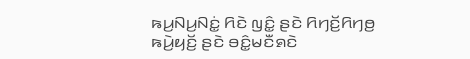ꤒꤣ꤬ꤡꤣ꤬ꤡꤢꤦ꤭ ꤖꤢꤧ ꤜꤢꤨ꤭ ꤔꤢꤧ ꤖꤚꤢꤩ꤬ꤖꤚꤥ꤬ ꤒꤣꤧ꤬ꤟꤢꤩ꤬ ꤔꤢꤧ ꤋꤢꤨ꤭ꤗꤢꤪꤎꤢꤧ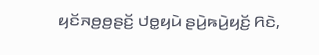ꤟꤢꤩꤏꤥ꤬ꤥ꤬ꤔꤢꤩ꤬ ꤓꤥ꤭ꤟꤣꤧ ꤔꤣꤧ꤬ꤒꤣꤧ꤬ꤟꤢꤩ꤬ ꤖꤢꤧ,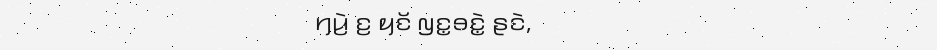ꤚꤣꤧ꤬ ꤢ꤬ ꤟꤢꤩ ꤜꤢ꤭ꤋꤢꤧ꤭ ꤔꤢꤧ,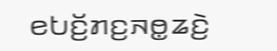ꤕꤝꤢꤩ꤬ꤊꤢ꤬ꤏꤥ꤭ꤘꤢꤧ꤬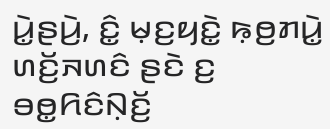ꤣꤧ꤭ꤔꤣꤧ꤬, ꤢꤨ꤭ ꤗ꤫ꤢ꤬ꤟꤢꤧ꤭ ꤒ꤫ꤥ꤬ꤊꤣꤧ꤭ ꤛꤢꤩ꤬ꤏꤛꤢꤨ ꤔꤢꤧ ꤢ꤬ ꤋꤥ꤭ꤖꤢꤨꤡ꤫ꤢꤩ꤬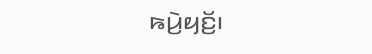ꤒꤣꤧ꤬ꤟꤢꤩ꤬꤯